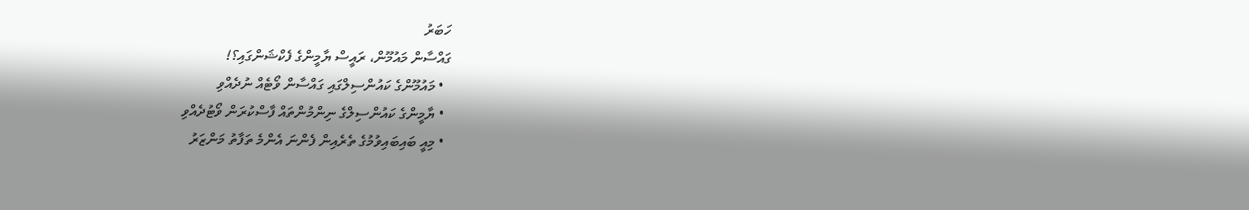ހަބަރު
ގައްސާން މައުމޫން، ރައީސް ޔާމީންގެ ފެކްޝަންގައި؟!
  • މައުމޫންގެ ކައުންސިލްގައި ގައްސާން ވޯޓެއް ނުދެއްވި
  • ޔާމީންގެ ކައުންސިލްގެ ނިންމުންތައް ފާސްކުރަން ވޯޓުދެއްވި
  • މިއީ ބައިބައިވުމުގެ ތެރެއިން ފެންނަ އެންމެ ތަފާތު މަންޒަރު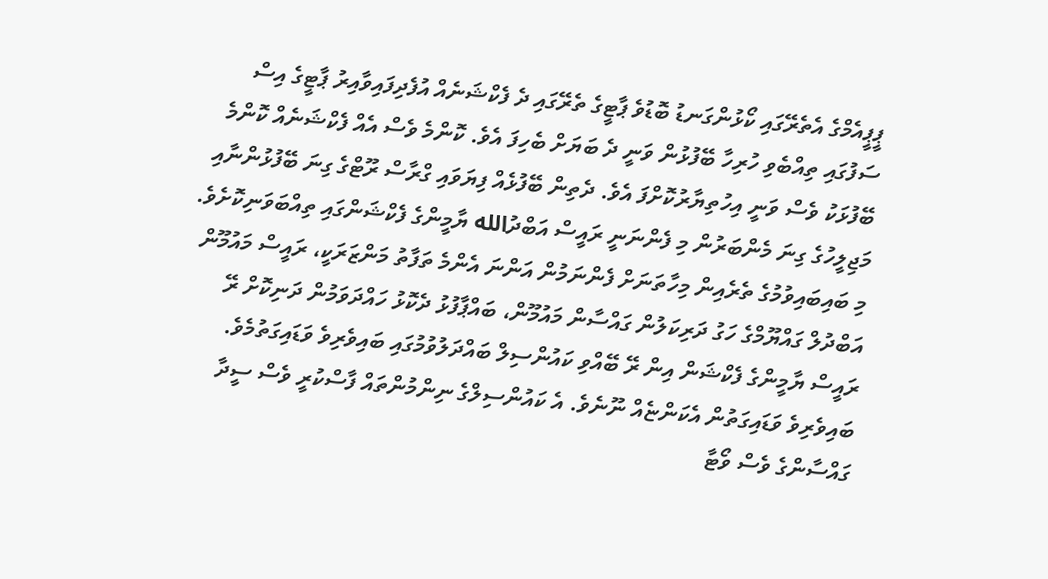ޕީޕީއެމްގެ އެތެރޭގައި ކޯޅުންގަނޑު ބޮޑުވެ ޕާޓީގެ ތެރޭގައި ދެ ފެކްޝަނެއް އުފެދިފައިވާއިރު ޕާޓީގެ އިސް ސަފުގައި ތިއްބެވި ހުރިހާ ބޭފުޅުން ވަނީ ދެ ބަޔަށް ބެހިފަ އެވެ. ކޮންމެ ވެސް އެއް ފެކްޝަނެއް ކޮންމެ ބޭފުޅަކު ވެސް ވަނީ އިހުތިޔާރުކޮށްފަ އެވެ. ދެތިން ބޭފުޅެއް ފިޔަވައި ގްރާސް ރޫޓްގެ ގިނަ ބޭފުޅުންނާއި މަޖިލީހުގެ ގިނަ މެންބަރުން މި ފެންނަނީ ރައީސް އަބްދުالله ޔާމީންގެ ފެކްޝަންގައި ތިއްބަވަނިކޮށެވެ.
މި ބައިބައިވުމުގެ ތެރެއިން މިހާތަނަށް ފެންނަމުން އަންނަ އެންމެ ތަފާތު މަންޒަރަކީ، ރައީސް މައުމޫން އަބްދުލް ގައްޔޫމްގެ ހަގު ދަރިކަލުން ގައްސާން މައުމޫން، ބައްޕާފުޅު ދެކޮޅު ހައްދަވަމުން ދަނިކޮށް ރޭ ރައީސް ޔާމީންގެ ފެކްޝަން އިން ރޭ ބޭއްވި ކައުންސިލް ބައްދަލުވުމުގައި ބައިވެރިވެ ވަޑައިގަތުމެވެ. ބައިވެރިވެ ވަޑައިގަތުން އެކަންޏެއް ނޫނެވެ. އެ ކައުންސިލްގެ ނިންމުންތައް ފާސްކުރީ ވެސް ސީދާ ގައްސާންގެ ވެސް ވޯޓާ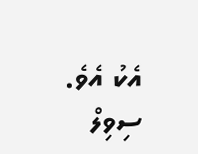އެކު އެވެ.
ސިވިލް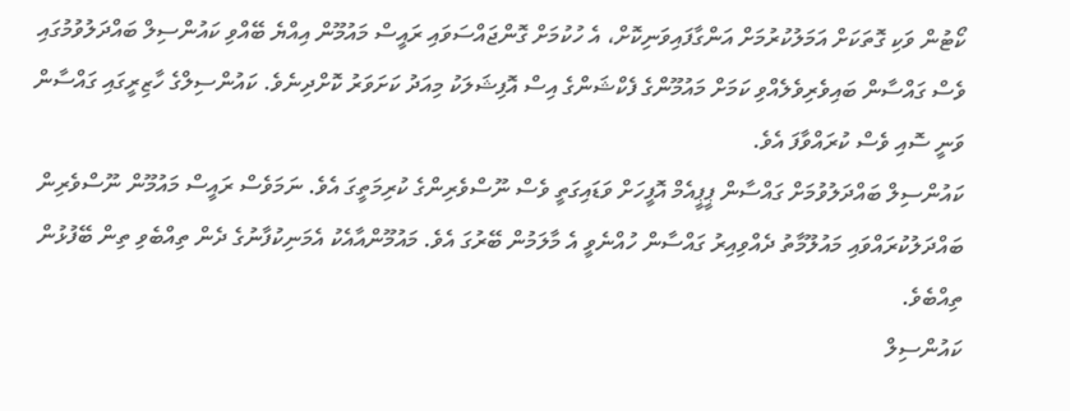ކޯޓުން ވަކި ގޮތަކަށް އަމަލުކުރުމަށް އަންގާފައިވަނިކޮށް، އެ ހުކުމަށް ގޮންޖައްސަވައި ރައީސް މައުމޫން އިއްޔެ ބޭއްވި ކައުންސިލް ބައްދަލުވުމުގައި ވެސް ގައްސާން ބައިވެރިވެލެއްވި ކަމަށް މައުމޫންގެ ފެކްޝަންގެ އިސް އޮފިޝަލަކު މިއަދު ކަށަވަރު ކޮށްދިނެވެ. ކައުންސިލްގެ ހާޒިރީގައި ގައްސާން ވަނީ ސޮއި ވެސް ކުރައްވާފަ އެވެ.
ކައުންސިލް ބައްދަލުވުމަށް ގައްސާން ޕީޕީއެމް އޮފީހަށް ވަޑައިގަތީ ވެސް ނޫސްވެރިންގެ ކުރިމަތީގަ އެވެ. ނަމަވެސް ރައީސް މައުމޫން ނޫސްވެރިން ބައްދަލުކުރައްވައި މައުލޫމާތު ދެއްވިއިރު ގައްސާން ހުއްނެވީ އެ މާލަމުން ބޭރުގަ އެވެ. މައުމޫންއާއެކު އެމަނިކުފާނުގެ ދެން ތިއްބެވި ތިން ބޭފުޅުން ތިއްބެވެ.
ކައުންސިލް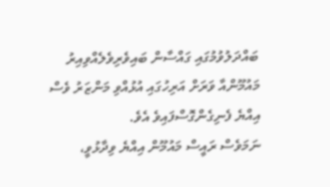ބައްދަލުވުމުގައި ގައްސާން ބައިވެރިވެލެއްވިއިރު މައުމޫންއާ ވަރަށް އަރިހުގައި އުޅުއްވި މަންޒަރު ވެސް އިއްޔެ ފެނިގެންގޮސްފައިވެ އެވެ.
ނަމަވެސް ރައީސް މައުމޫން އިއްޔެ ވިދާޅުވީ،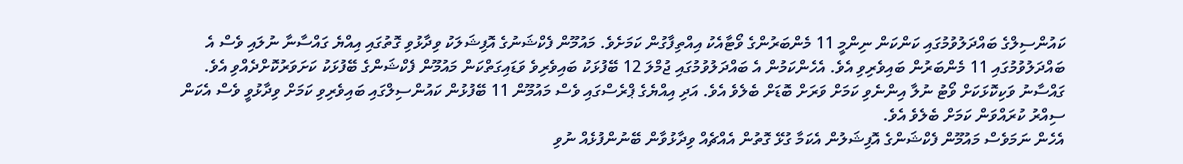ކައުންސިލްގެ ބައްދަލުވުމުގައި ކަންކަން ނިންމީ 11 މެންބަރުންގެ ވޯޓާއެކު އިއްތިފާގުން ކަމަށެވެ. މައުމޫން ފެކްޝަނުގެ އޮފިޝަލަކު ވިދާޅުވި ގޮތުގައި އިއްޔެ ގައްސާނާ ނުލައި ވެސް އެ ބައްދަލުވުމުގައި 11 މެންބަރުން ބައިވެރިވި އެވެ. އެހެންކަމުން އެ ބައްދަލުވުމުގައި ޖުމްލަ 12 ބޭފުޅަކު ބައިވެރިވެ ވަޑައިގަތްކަން މައުމޫން ފެކްޝަންގެ ބޭފުޅަކު ކަށަވަރުކޮށްދެއްވި އެވެ. ގައްސާނު ވަކިކޮޅަކަށް ވޯޓު ނުލާ އިންނެވި ކަމަށް ވަރަށް ބޮޑަށް ބެލެވެ އެވެ. އަދި އިއްޔެގެ ޕްރެސްގައި ވެސް މައުމޫން 11 ބޭފުޅުން ކައުންސިލްގައި ބައިވެރިވި ކަމަށް ވިދާޅުވީ ވެސް އެކަން ސިއްރު ކުރައްވަން ކަމަށް ބެލެވެ އެވެ.
އެހެން ނަމަވެސް މައުމޫން ފެކްޝަންގެ އޮފިޝަލުން އެކަމާ ގުޅޭ ގޮތުން އެއްޗެއް ވިދާޅުވާން ބޭނުންފުޅެއް ނުވި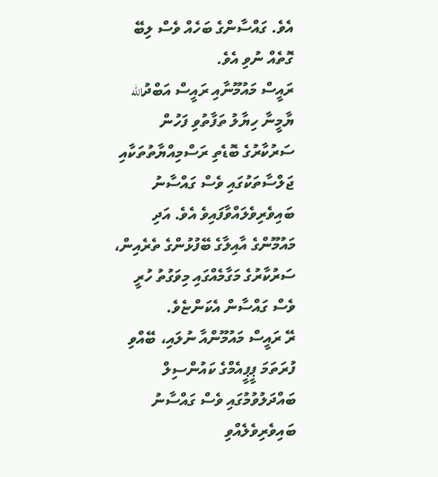އެވެ. ގައްސާންގެ ބަހެއް ވެސް ލިބޭ ގޮތެއް ނުވި އެވެ.
ރައީސް މައުމޫނާއި ރައީސް އަބްދުالله ޔާމީނާ ހިޔާލު ތަފާތުވި ފަހުން ސަރުކާރުގެ ބޮޑެތި ރަސްމިއްޔާތުތަކާއި ޖަލްސާތަކުގައި ވެސް ގައްސާނު ބައިވެރިވެލައްވާފައިވެ އެވެ. އަދި މައުމޫންގެ އާއިލާގެ ބޭފުޅުންގެ ތެރެއިން، ސަރުކާރުގެ މަގާމެއްގައި މިވަގުތު ހުރީ ވެސް ގައްސާން އެކަންޏެވެ.
ރޭ ރައީސް މައުމޫންއާ ނުލައި، ބޭއްވި ފުރަތަމަ ޕީޕީއެމްގެ ކައުންސިލް ބައްދަލުވުމުގައި ވެސް ގައްސާނު ބައިވެރިވެލެއްވި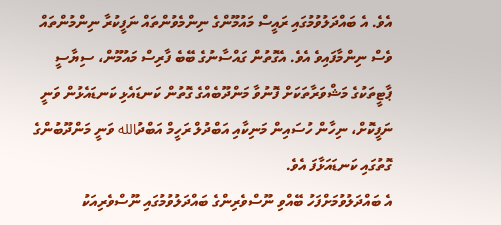އެވެ. އެ ބައްދަލުވުމުގައި ރައީސް މައުމޫންގެ ނިންމެވުންތައް ނަފީކުރާ ނިންމުންތައް ވެސް ނިންމާފައިވެ އެވެ. އެގޮތުން ގައްސާނުގެ ބޭބެ ފާރިސް މައުމޫން، ސިޔާސީ ޕާޓީތަކުގެ މަޝްވަރާތަކަށް ފޮނުވާ މަންދޫބެއްގެ ގޮތުން ކަނޑައެޅި ކަނޑައެޅުން ވަނީ ނަފީކޮށް، ނިހާން ހުސައިން މަނިކާއި އަބްދުލް ރަހީމް އަބްދުالله ވަނީ މަންދޫބުންގެ ގޮތުގައި ކަނޑައަޅާފަ އެވެ.
އެ ބައްދަލުވުމަށްފަހު ބޭއްވި ނޫސްވެރިންގެ ބައްދަލުވުމުގައި ނޫސްވެރިއަކު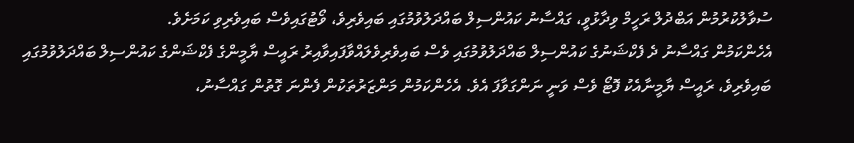ސުވާލުކުރުމުން އަބްދުލް ރަހީމް ވިދާޅުވީ، ގައްސާނު ކައުންސިލް ބައްދަލުވުމުގައި ބައިވެރިވެ، ވޯޓުގައިވެސް ބައިވެރިވި ކަމަށެވެ.
އެހެންކަމުން ގައްސާނު ދެ ފެކްޝަނުގެ ކައުންސިލް ބައްދަލުވުމުގައި ވެސް ބައިވެރިވެލައްވާފައިވާއިރު ރައީސް ޔާމީންގެ ފެކްޝަންގެ ކައުންސިލް ބައްދަލުވުމުގައި ބައިވެރިވެ، ރައީސް ޔާމީނާއެކު ފޮޓޯ ވެސް ވަނީ ނަންގަވާފަ އެވެ. އެހެންކަމުން މަންޒަރުތަކުން ފެންނަ ގޮތުން ގައްސާނު،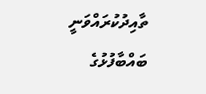ތާއިދުކުރައްވަނީ ބައްބާފުޅުގެ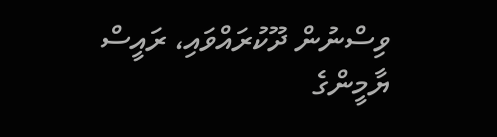ވިސްނުން ދޫކުރައްވައި، ރައީސް ޔާމީންގެ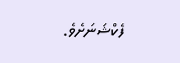ފެކްޝަނަށެވެ.